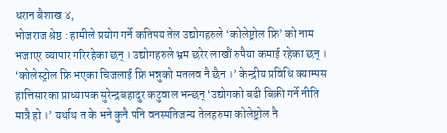धरान बैशाख ४,
भोजराज श्रेष्ठ : हामीले प्रयोग गर्ने कतिपय तेल उद्योगहरुले ‘कोलेष्ट्रोल फ्रि’ को नाम भजाएर व्यापार गरिरहेका छन् । उद्योगहरुले भ्रम छरेर लाखौं रुपैया कमाई रहेका छन् ।
‘कोलेस्ट्रोल फ्रि भएका चिजलाई फ्रि भन्नुको मतलव नै छैन ।’ केन्द्रीय प्रविधि क्याम्पस हात्तिसारका प्राध्यापक सुरेन्द्रबहादुर कटुवाल भन्छन् ‘उद्योगको बढी बिक्री गर्ने नीति मात्रै हो ।’ यर्थाथ त के भने कुनै पनि वनस्पतिजन्य तेलहरुमा कोलेष्ट्रोल नै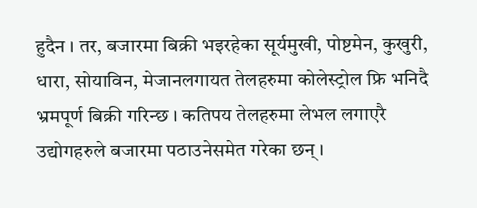हुदैन । तर, बजारमा बिक्री भइरहेका सूर्यमुखी, पोष्टमेन, कुखुरी, धारा, सोयाविन, मेजानलगायत तेलहरुमा कोलेस्ट्रोल फ्रि भनिदै भ्रमपूर्ण बिक्री गरिन्छ । कतिपय तेलहरुमा लेभल लगाएरै उद्योगहरुले बजारमा पठाउनेसमेत गरेका छन् ।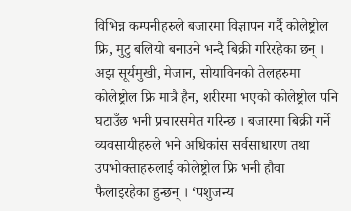विभिन्न कम्पनीहरुले बजारमा विज्ञापन गर्दै कोलेष्ट्रोल फ्रि, मुटु बलियो बनाउने भन्दै बिक्री गरिरहेका छन् । अझ सूर्यमुखी, मेजान, सोयाविनको तेलहरुमा कोलेष्ट्रोल फ्रि मात्रै हैन, शरीरमा भएको कोलेष्ट्रोल पनि घटाउँछ भनी प्रचारसमेत गरिन्छ । बजारमा बिक्री गर्ने व्यवसायीहरुले भने अधिकांस सर्वसाधारण तथा उपभोक्ताहरुलाई कोलेष्ट्रोल फ्रि भनी हौवा फैलाइरहेका हुन्छन् । ‘पशुजन्य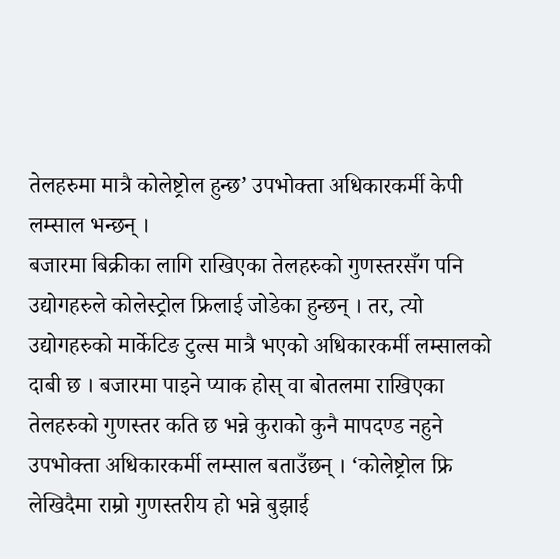तेलहरुमा मात्रै कोलेष्ट्रोल हुन्छ’ उपभोक्ता अधिकारकर्मी केपी लम्साल भन्छन् ।
बजारमा बिक्रीका लागि राखिएका तेलहरुको गुणस्तरसँग पनि उद्योगहरुले कोलेस्ट्रोल फ्रिलाई जोडेका हुन्छन् । तर, त्यो उद्योगहरुको मार्केटिङ टुल्स मात्रै भएको अधिकारकर्मी लम्सालको दाबी छ । बजारमा पाइने प्याक होस् वा बोतलमा राखिएका तेलहरुको गुणस्तर कति छ भन्ने कुराको कुनै मापदण्ड नहुने उपभोक्ता अधिकारकर्मी लम्साल बताउँछन् । ‘कोलेष्ट्रोल फ्रि लेखिदैमा राम्रो गुणस्तरीय हो भन्ने बुझाई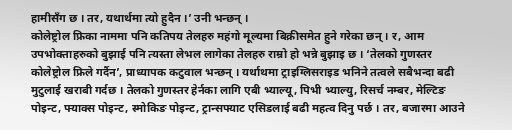हामीसँग छ । तर, यथार्थमा त्यो हुदैन ।’ उनी भन्छन् ।
कोलेष्ट्रोल फ्रिका नाममा पनि कतिपय तेलहरु महंगो मूल्यमा बिक्रीसमेत हुने गरेका छन् । र, आम उपभोक्ताहरुको बुझाई पनि त्यस्ता लेभल लागेका तेलहरु राम्रो हो भन्ने बुझाइ छ । ‘तेलको गुणस्तर कोलेष्ट्रोल फ्रिले गर्दैन’, प्राध्यापक कटुवाल भन्छन् । यर्थाथमा ट्राइग्लिसराइड भनिने तत्वले सबैभन्दा बढी मुटुलाई खराबी गर्दछ । तेलको गुणस्तर हेर्नका लागि एबी भ्याल्यू, पिभी भ्याल्यु, रिसर्च नम्बर, मेल्टिङ पोइन्ट, फ्याक्स पोइन्ट, स्मोकिङ पोइन्ट, ट्रान्सफ्याट एसिडलाई बढी महत्व दिनु पर्छ । तर, बजारमा आउने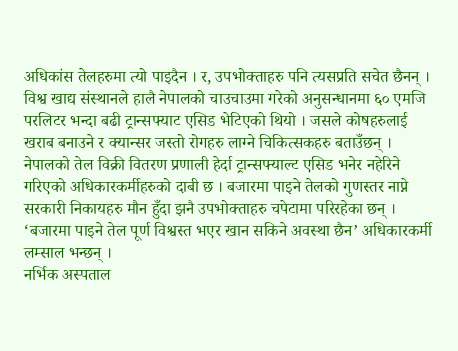अधिकांस तेलहरुमा त्यो पाइदैन । र, उपभोक्ताहरु पनि त्यसप्रति सचेत छैनन् ।
विश्व खाद्य संस्थानले हालै नेपालको चाउचाउमा गरेको अनुसन्धानमा ६० एमजि परलिटर भन्दा बढी ट्रान्सफ्याट एसिड भेटिएको थियो । जसले कोषहरुलाई खराब बनाउने र क्यान्सर जस्तो रोगहरु लाग्ने चिकित्सकहरु बताउँछन् । नेपालको तेल विक्री वितरण प्रणाली हेर्दा ट्रान्सफ्याल्ट एसिड भनेर नहेरिने गरिएको अधिकारकर्मीहरुको दाबी छ । बजारमा पाइने तेलको गुणस्तर नाप्ने सरकारी निकायहरु मौन हुँदा झनै उपभोक्ताहरु चपेटामा परिरहेका छन् । ‘बजारमा पाइने तेल पूर्ण विश्वस्त भएर खान सकिने अवस्था छैन’ अधिकारकर्मी लम्साल भन्छन् ।
नर्भिक अस्पताल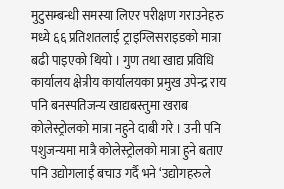मुटुसम्बन्धी समस्या लिएर परीक्षण गराउनेहरु मध्ये ६६ प्रतिशतलाई ट्राइग्लिसराइडको मात्रा बढी पाइएको थियो । गुण तथा खाद्य प्रविधि कार्यालय क्षेत्रीय कार्यालयका प्रमुख उपेन्द्र राय पनि बनस्पतिजन्य खाद्यबस्तुमा खराब कोलेस्ट्रोलको मात्रा नहुने दाबी गरे । उनी पनि पशुजन्यमा मात्रै कोलेस्ट्रोलको मात्रा हुने बताए पनि उद्योगलाई बचाउ गर्दै भने ‘उद्योगहरुले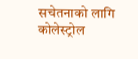सचेतनाको लागि कोलेस्ट्रोल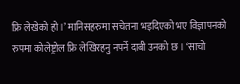फ्रि लेखेको हो ।’ मानिसहरुमा सचेतना भइदिएको भए विज्ञापनको रुपमा कोलेष्ट्रोल फ्रि लेखिरहनु नपर्ने दाबी उनको छ । ‘साचो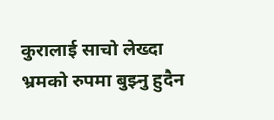कुरालाई साचो लेख्दा भ्रमको रुपमा बुझ्नु हुदैन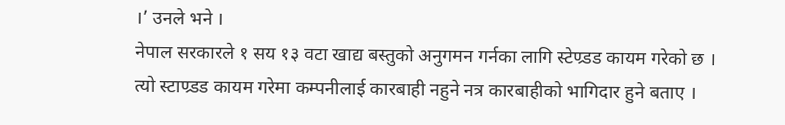।’ उनले भने ।
नेपाल सरकारले १ सय १३ वटा खाद्य बस्तुको अनुगमन गर्नका लागि स्टेण्र्डड कायम गरेको छ । त्यो स्टाण्र्डड कायम गरेमा कम्पनीलाई कारबाही नहुने नत्र कारबाहीको भागिदार हुने बताए ।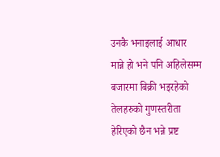उनकै भनाइलाई आधार मान्ने हो भने पनि अहिलेसम्म बजारमा बिक्री भइरहेको तेलहरुको गुणस्तरीता हेरिएको छैन भन्ने प्रष्ट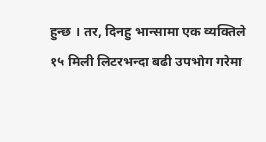हुन्छ । तर, दिनहु भान्सामा एक व्यक्तिले १५ मिली लिटरभन्दा बढी उपभोग गरेमा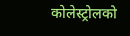कोलेस्ट्रोलको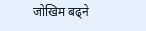जोखिम बढ्ने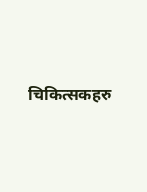चिकित्सकहरु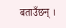बताउँछन् ।